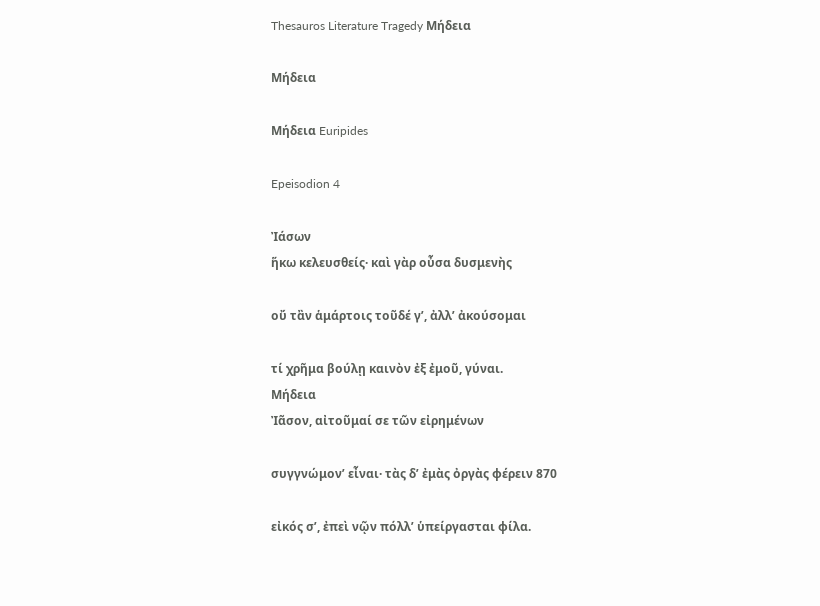Thesauros Literature Tragedy Μήδεια

Μήδεια

Μήδεια Euripides

Epeisodion 4

Ἰάσων
ἥκω κελευσθείς· καὶ γὰρ οὖσα δυσμενὴς

οὔ τἂν ἁμάρτοις τοῦδέ γ’, ἀλλ’ ἀκούσομαι

τί χρῆμα βούλῃ καινὸν ἐξ ἐμοῦ, γύναι.
Μήδεια
Ἰᾶσον, αἰτοῦμαί σε τῶν εἰρημένων

συγγνώμον’ εἶναι· τὰς δ’ ἐμὰς ὀργὰς φέρειν 870

εἰκός σ’, ἐπεὶ νῷν πόλλ’ ὑπείργασται φίλα.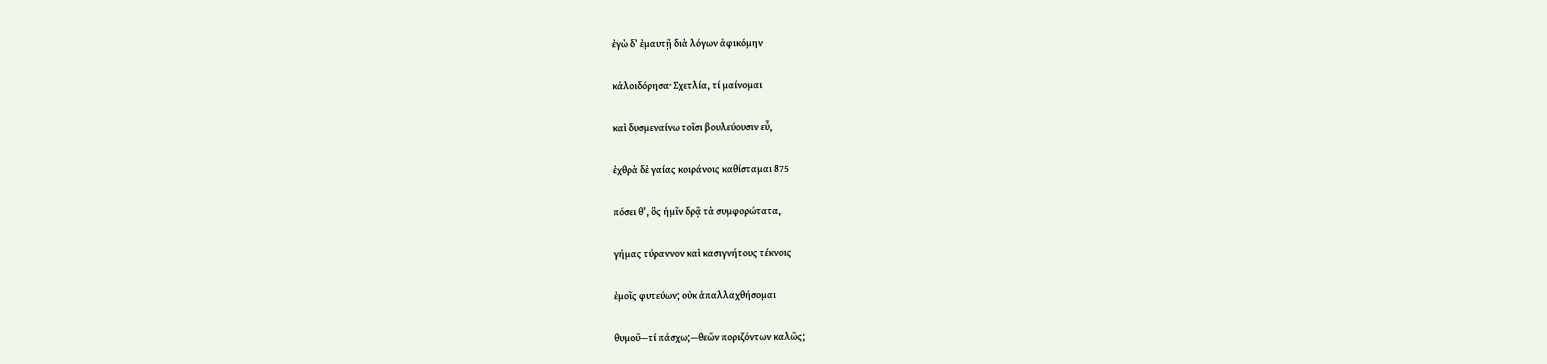ἐγὼ δ’ ἐμαυτῇ διὰ λόγων ἀφικόμην

κἀλοιδόρησα· Σχετλία, τί μαίνομαι

καὶ δυσμεναίνω τοῖσι βουλεύουσιν εὖ,

ἐχθρὰ δὲ γαίας κοιράνοις καθίσταμαι 875

πόσει θ’, ὃς ἡμῖν δρᾷ τὰ συμφορώτατα,

γήμας τύραννον καὶ κασιγνήτους τέκνοις

ἐμοῖς φυτεύων; οὐκ ἀπαλλαχθήσομαι

θυμοῦ—τί πάσχω;—θεῶν ποριζόντων καλῶς;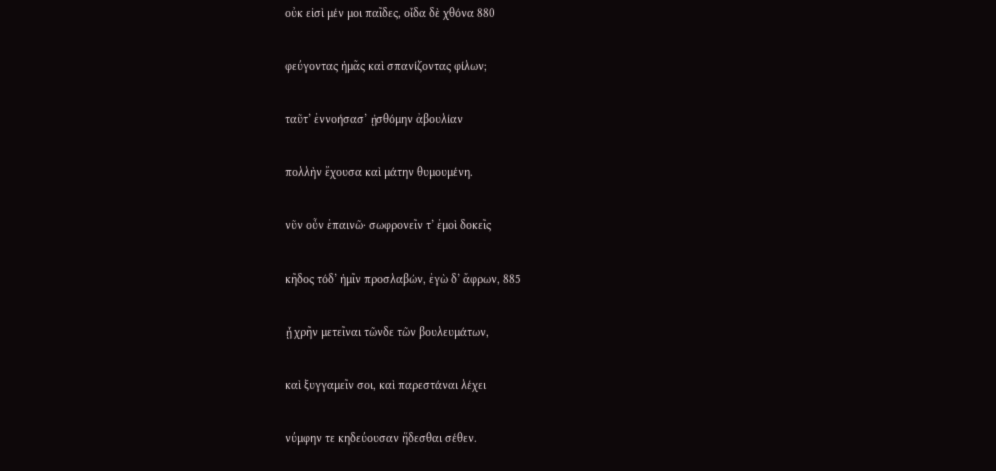οὐκ εἰσὶ μέν μοι παῖδες, οἶδα δὲ χθόνα 880

φεύγοντας ἡμᾶς καὶ σπανίζοντας φίλων;

ταῦτ’ ἐννοήσασ’ ᾐσθόμην ἀβουλίαν

πολλὴν ἔχουσα καὶ μάτην θυμουμένη.

νῦν οὖν ἐπαινῶ· σωφρονεῖν τ’ ἐμοὶ δοκεῖς

κῆδος τόδ’ ἡμῖν προσλαβών, ἐγὼ δ’ ἄφρων, 885

ᾗ χρῆν μετεῖναι τῶνδε τῶν βουλευμάτων,

καὶ ξυγγαμεῖν σοι, καὶ παρεστάναι λέχει

νύμφην τε κηδεύουσαν ἥδεσθαι σέθεν.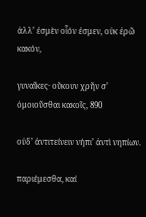ἀλλ’ ἐσμὲν οἷόν ἐσμεν, οὐκ ἐρῶ κακόν,

γυναῖκες· οὔκουν χρῆν σ’ ὁμοιοῦσθαι κακοῖς, 890

οὐδ’ ἀντιτείνειν νήπι’ ἀντὶ νηπίων.

παριέμεσθα, καί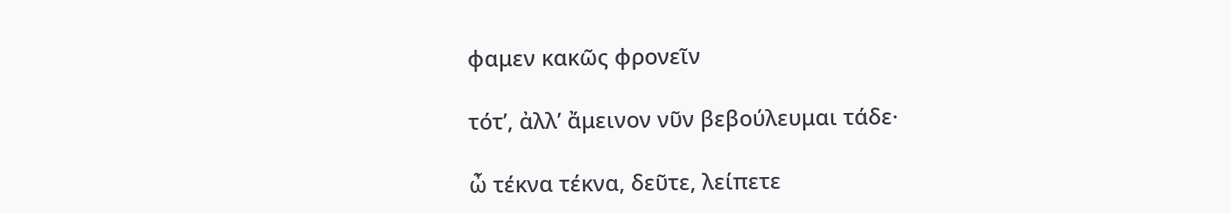φαμεν κακῶς φρονεῖν

τότ’, ἀλλ’ ἄμεινον νῦν βεβούλευμαι τάδε·

ὦ τέκνα τέκνα, δεῦτε, λείπετε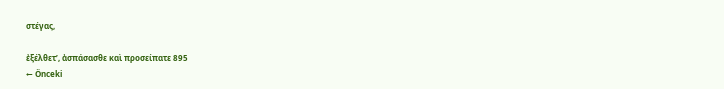στέγας,

ἐξέλθετ’, ἀσπάσασθε καὶ προσείπατε 895
← Önceki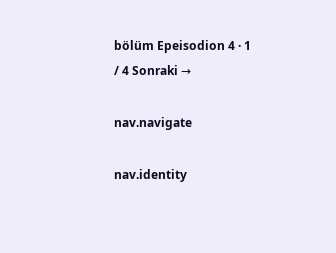bölüm Epeisodion 4 · 1 / 4 Sonraki →

nav.navigate

nav.identity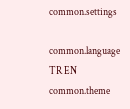common.settings

common.language
TR EN
common.theme